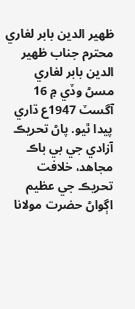ظهير الدين بابر لغاري
محترم جناب ظهير الدين بابر لغاري مسڻ وڏي ۾ 16 آگسٽ 1947ع ڌاري پيدا ٿيو. پاڻ تحريڪ آزادي جي بي باڪ مجاهد، خلافت تحريڪ جي عظيم اڳواڻ حضرت مولانا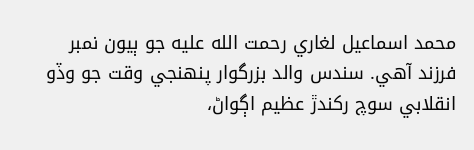محمد اسماعيل لغاري رحمت الله عليه جو ٻيون نمبر فرزند آهي. سندس والد بزرگوار پنهنجي وقت جو وڏو انقلابي سوچ رکندڙ عظيم اڳواڻ،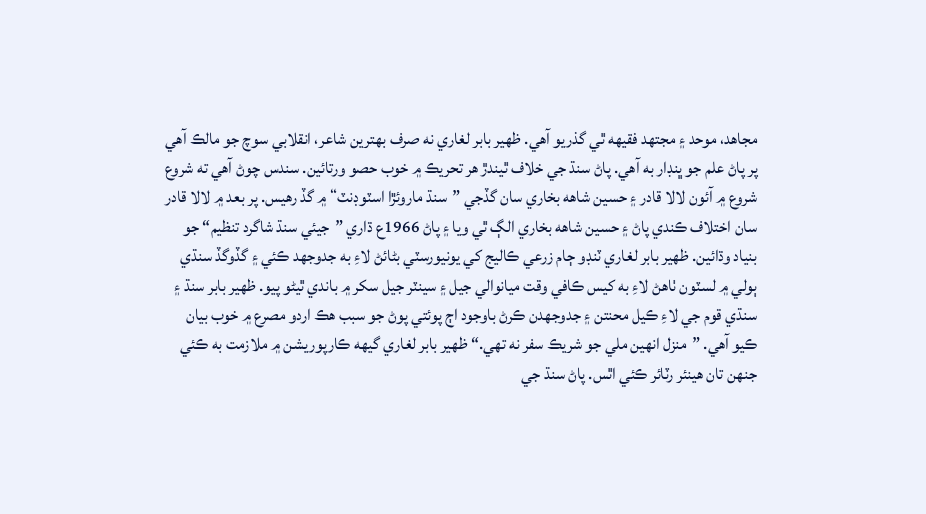مجاهد، موحد ۽ مجتهد فقيهه ٿي گذريو آهي. ظهير بابر لغاري نه صرف بهترين شاعر، انقلابي سوچ جو مالڪ آهي پر پاڻ علم جو ڀنڊار به آهي. پاڻ سنڌ جي خلاف ٿيندڙ هر تحريڪ ۾ خوب حصو ورتائين. سندس چوڻ آهي ته شروع شروع ۾ آئون لالا قادر ۽ حسين شاهه بخاري سان گڏجي ”سنڌ ماروئڙا اسٽوڊنٽ“ ۾ گڏ رهيس. پر بعد ۾ لالا قادر سان اختلاف ڪندي پاڻ ۽ حسين شاهه بخاري الڳ ٿي ويا ۽ پاڻ 1966ع ڌاري ”جيئي سنڌ شاگرد تنظيم“ جو بنياد وڌائين. ظهير بابر لغاري ٽنڊو ڄام زرعي ڪاليج کي يونيورسٽي بڻائڻ لاءِ به جدوجهد ڪئي ۽ گڏوگڏ سنڌي ٻولي ۾ لسٽون ٺاهڻ لاءِ به کيس ڪافي وقت ميانوالي جيل ۽ سينٽر جيل سکر ۾ باندي ٿيڻو پيو. ظهير بابر سنڌ ۽ سنڌي قوم جي لاءِ ڪيل محنتن ۽ جدوجهدن ڪرڻ باوجود اڄ پوئتي پوڻ جو سبب هڪ اردو مصرع ۾ خوب بيان ڪيو آهي. ”منزل انهين ملي جو شريڪ سفر نه تهي.“ ظهير بابر لغاري گيهه ڪارپوريشن ۾ ملازمت به ڪئي جنهن تان هينئر رٽائر ڪئي اٿس. پاڻ سنڌ جي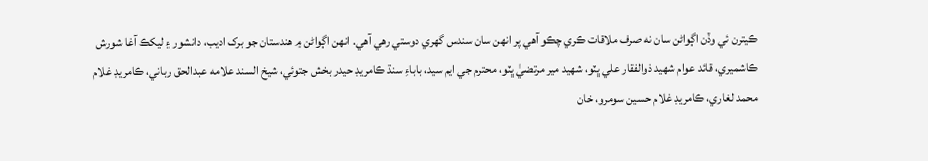ڪيترن ئي وڏن اڳواڻن سان نه صرف ملاقات ڪري چڪو آهي پر انهن سان سندس گهري دوستي رهي آهي. انهن اڳواڻن ۾ هندستان جو برک اديب، دانشور ۽ ليکڪ آغا شورش ڪاشميري، قائد عوام شهيد ذوالفقار علي ڀٽو، شهيد مير مرتضيٰ ڀٽو، محترم جي ايم سيد، باباءِ سنڌ ڪامريڊ حيدر بخش جتوئي، شيخ السند علامه عبدالحق رباني، ڪامريڊ غلام محمد لغاري، ڪامريڊ غلام حسين سومرو، خان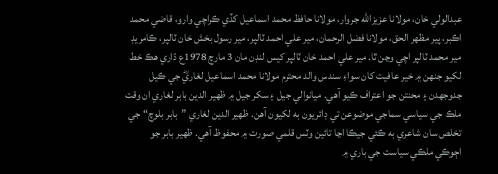عبدالولي خان، مولانا عزيزالله جروار، مولانا حافظ محمد اسماعيل کڏي ڪراچي وارو، قاضي محمد اڪبر، پير مظهر الحق، مولانا فضل الرحمان، مير علي احمد ٽالپر، مير رسول بخش خان ٽالپر، ڪامريڊ مير محمد ٽالپر اچي وڃن ٿا. مير علي احمد خان ٽالپر کيس لنڊن مان 3 مارچ 1978ع ڌاري هڪ خط لکيو جنهن ۾ خير عافيت کان سواءِ سندس والد محترم مولانا محمد اسماعيل لغاريؓ جي ڪيل جدوجهدن ۽ محنتن جو اعتراف ڪيو آهي. ميانوالي جيل ۽ سکر جيل ۾ ظهير الدين بابر لغاري ان وقت ملڪ جي سياسي سماجي موضوعن تي ڊائريون به لکيون آهن. ظهير الدين لغاري ”بابر بلوچ“ جي تخلص سان شاعري به ڪئي جيڪا اڃا تائين وٽس قلمي صورت ۾ محفوظ آهي. ظهير بابر جو اڄوڪي ملڪي سياست جي باري ۾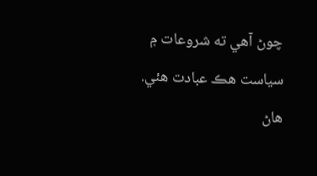چوڻ آهي ته شروعات ۾ سياست هڪ عبادت هئي. هاڻ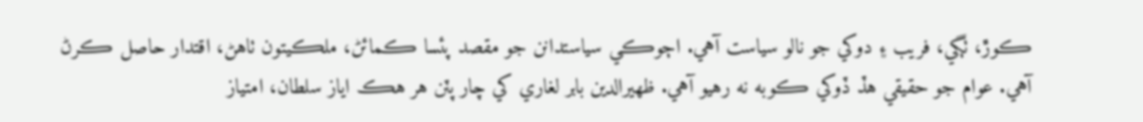ڪوڙ، ٺڳي، فريب ۽ دوکي جو نالو سياست آهي. اڄوڪي سياستدانن جو مقصد پئسا ڪمائڻ، ملڪيتون ٺاهڻ، اقتدار حاصل ڪرڻ آهي. عوام جو حقيقي هڏ ڏوکي ڪوبه نه رهيو آهي. ظهيرالدين بابر لغاري کي چار پٽن هر هڪ اياز سلطان، امتياز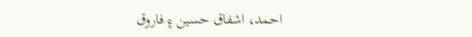احمد، اشفاق حسين ۽ فاروق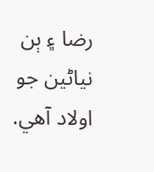رضا ۽ ٻن نياڻين جو اولاد آهي.